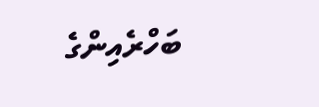ބަހްރެއިންގެ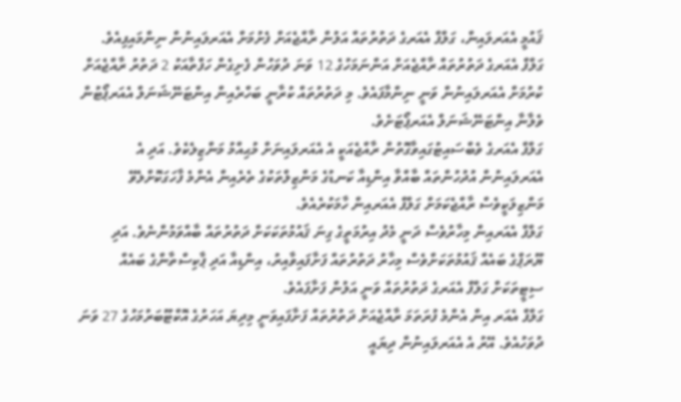ޤައުމީ އެއަރލައިން، ގަލްފް އެއަރގެ ދަތުރުތައް އަލުން ރާއްޖެއަށް ފެށުމަށް އެއަރލައިނުން ނިންމައިފިއެވެ.
ގަލްފް އެއަރގެ ދަތުރުތައް ރާއްޖެއަށް އަންނަމަހުގެ 12 ވަނަ ދުވަހުން ފެށިގެން ހަފްތާއަކު 2 ދަތުރު ރާއްޖެއަށް ކުރުމަށް އެއަރލައިނުން ވަނީ ނިންމާފައެވެ. މި ދަތުރުތައް ކުރާނީ ބަހްރެއިން އިންޓަނޭޝަނަލް އެއަރޕޯޓުން ވެލާނާ އިންޓަނޭޝަނަލް އެއަރޕޯޓަށެވެ.
ގަލްފް އެއަރގެ ވެބްސައިޓުގައިވާގޮތުން ރާއްޖެއަކީ އެ އެއަރލައިނަށް މުޙިއްމު މަންޒިލެކެވެ. އަދި އެ އެއަރލައިނުން އުދުހުންތައް ބާއްވާ އިންޑިއާ ކަނޑުގެ މަންޒިލްތަކުގެ ތެރެއިން އެންމެ ފާހަގަކޮށްލެވޭ މަންޒިލަކީވެސް ރާއްޖެކަމަށް ގަލްފް އެއަރއިން ހާމަކުރެއެވެ.
ގަލްފް އެއަރއިން މިހާރުވެސް ދަނީ މެދު އިރުމަތީގެ ގިނަ ޤައުމުތަކަކަށް ދަތުރުތައް ބާއްވަމުންނެވެ. އަދި ޔޫރަޕްގެ ބައެއް ޤައުމުތަކަށްވެސް މިހާރު ދަތުރުތައް ފަށާފައިވާއިރު، އިންޑިއާ އަދި ޕާކިސްތާންގެ ބައެއް ސިޓީތަކަށް ގަލްފް އެއަރގެ ދަތުރުތައް ވަނީ އަލުން ފަށާފައެވެ.
ގަލްފް އެއަރ އިން އެންމެ ފުރަތަމަ ރާއްޖެއަށް ދަތުރުތައް ފަށާފައިވަނީ މިދިޔަ އަހަރުގެ އޮކްޓޫބަރުމަހުގެ 27 ވަނަ ދުވަހުއެވެ. އޭރު އެ އެއަރލައިނުން ދިޔައީ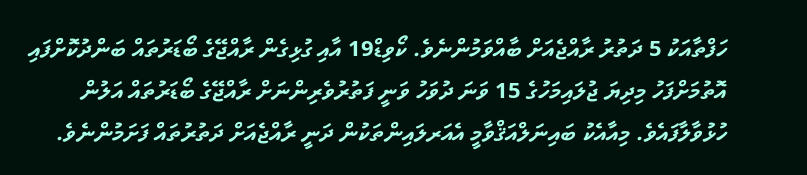ހަފްތާއަކު 5 ދަތުރު ރާއްޖެއަށް ބާއްވަމުންނެވެ. ކޯވިޑް19 އާއި ގުޅިގެން ރާއްޖޭގެ ބޯޑަރުތައް ބަންދުކޮށްފައި އޮތުމަށްފަހު މިދިޔަ ޖުލައިމަހުގެ 15 ވަނަ ދުވަހު ވަނީ ފަތުރުވެރިންނަށް ރާއްޖޭގެ ބޯޑަރުތައް އަލުން ހުޅުވާލާފައެވެ. މިއާއެކު ބައިނަލްއަޤްވާމީ އެއަރލައިންތަކުން ދަނީ ރާއްޖެއަށް ދަތުރުތައް ފަށަމުންނެވެ.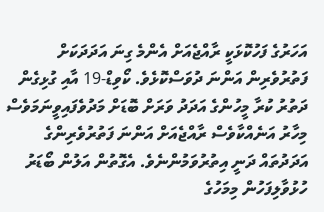އަހަރުގެ ފަހުކޮޅަކީ ރާއްޖެއަށް އެންމެ ގިނަ އަދަދަކަށް ފަތުރުވެރިން އަންނަ ދުވަސްކޮޅެވެ. ކޯވިޑް-19 އާއި ގުޅިގެން ދަތުރު ކުރާ މީހުންގެ އަދަދު ވަރަށް ބޮޑަށް މަދުވެފައިވީނަމަވެސް މިހާރު އަނެއްކާވެސް ރާއްޖެއަށް އަންނަ ފަތުރުވެރިންގެ އަދަދުތައް ދަނީ އިތުރުވަމުންނެވެ. އެގޮތުން އަލުން ބޯޑަރު ހުޅުވާލިފަހުން މިމަހުގެ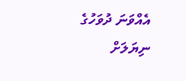އެއްވަނަ ދުވަހުގެ ނިޔަލަށް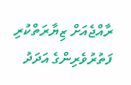ރާއްޖެއަށް ޒިޔާރަތްކުރި ފަތުރުވެރިންގެ އަދަދު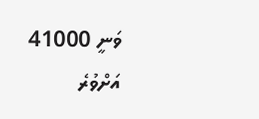ވަނީ 41000 އަށްވުރެ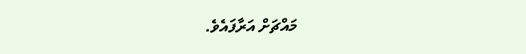މައްޗަށް އަރާފައެވެ.